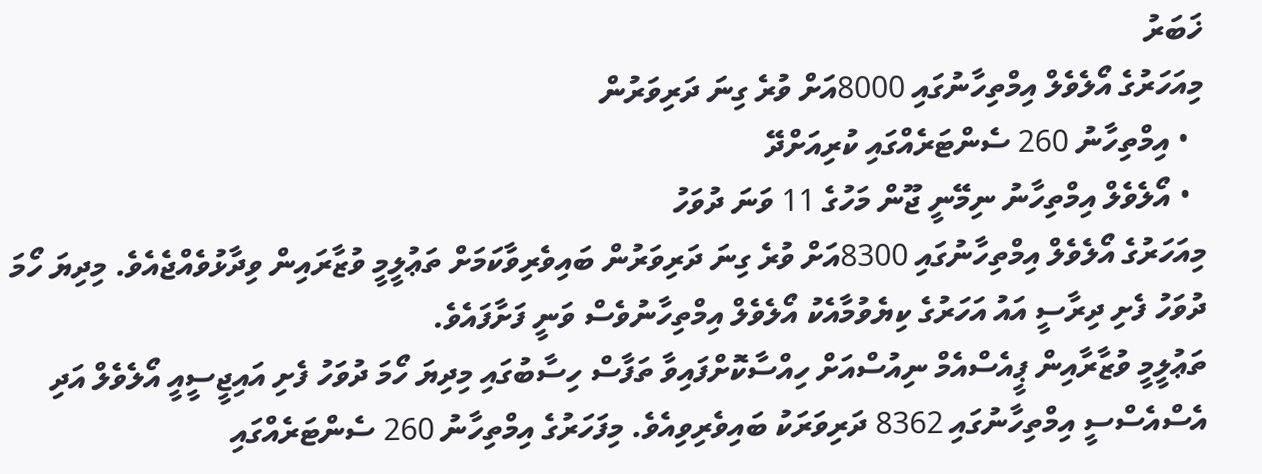ޚަބަރު
މިއަހަރުގެ އޯލެވެލް އިމްތިހާނުގައި 8000އަށް ވުރެ ގިނަ ދަރިވަރުން
  • އިމްތިހާނު 260 ސެންޓަރެއްގައި ކުރިއަށްދޭ
  • އޯލެވެލް އިމްތިހާނު ނިމޭނީ ޖޫން މަހުގެ 11 ވަނަ ދުވަހު
މިއަހަރުގެ އޯލެވެލް އިމްތިހާނުގައި 8300އަށް ވުރެ ގިނަ ދަރިވަރުން ބައިވެރިވާކަމަށް ތަޢުލީމީ ވުޒާރައިން ވިދާޅުވެއްޖެއެވެ. މިދިޔަ ހޯމަ ދުވަހު ފެށި ދިރާސީ އައު އަހަރުގެ ކިޔެވުމާއެކު އޯލެވެލް އިމްތިހާނުވެސް ވަނީ ފަށާފައެވެ.
ތަޢުލީމީ ވުޒާރާއިން ޕީއެސްއެމް ނިއުސްއަށް ހިއްސާކޮށްފައިވާ ތަފާސް ހިސާބުގައި މިދިޔަ ހޯމަ ދުވަހު ފެށި އައިޖީސީއީ އޯލެވެލް އަދި އެސްއެސްސީ އިމްތިހާނުގައި 8362 ދަރިވަރަކު ބައިވެރިވިއެވެ. މިފަހަރުގެ އިމްތިހާނު 260 ސެންޓަރެއްގައި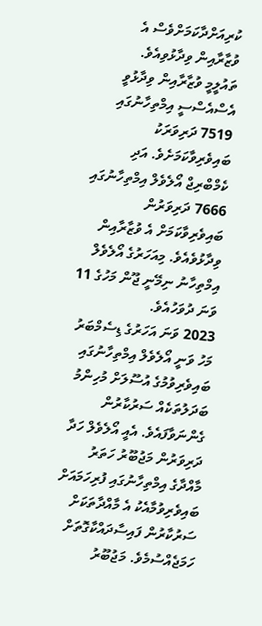ކުރިއަށްދާކަމަށްވެސް އެ ވުޒާރާއިން ވިދާޅުވިއެވެ.
ތައުލީމީ ވުޒާރާއިން ވިދާޅުވީ އެސްއެސްސީ އިމްތިހާނުގައި 7519 ދަރިވަރަކު ބައިވެރިވާކަމަށެވެ. އަދި ކެމްބްރިޖް އޯލެވެލް އިމްތިހާނުގައި 7666 ދަރިވަރުން ބައިވެރިވާކަމަށް އެ ވުޒާރާއިން ވިދާޅުވެއެވެ. މިއަހަރުގެ އޯލެވެލް އިމްތިހާނު ނިމޭނީ ޖޫން މަހުގެ 11 ވަނަ ދުވަހުއެވެ.
2023 ވަނަ އަހަރުގެ ޑިސެމްބަރު މަހު ވަނީ އޯލެވެލް އިމްތިހާނުގައި ބައިވެރިވުމުގެ އުސޫލަށް މުހިންމު ބަދަލުތަކެއް ސަރުކާރުން ގެންނަވާފައެވެ. އެއީ އޯލެވެލް ހަދާ ދަރިވަރުން މަޖުބޫރު ހަތަރު މާއްދާގެ އިމްތިހާނުގައި ފުރިހަމައަށް ބައިވެރިވުމާއެކު އެ މާއްދާތަކަށް ސަރުކާރުން ފައިސާދައްކާގޮތަށް ހަމަޖެއްސުމެވެ. މަޖުބޫރު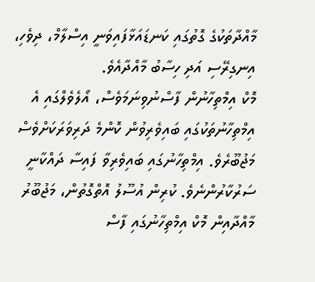މާއްދާތަކުގެ ގޮތުގައި ކަނޑައަޅާފައިވަނީ އިސްލާމް، ދިވެހި، އިނގިރޭސި އަދި ހިސާބު މާއްދާއެވެ.
މޮކް އިމްތިހާނުން ފާސްނުވިނަމަވެސް، އޯލެވެލްގައި އެ އިމްތިހާނުތަކުގައި ބައިވެރިވުން ކޮންމެ ދަރިވަރަކަށްވެސް މަޖުބޫރެވެ. އިމްތިހާނުގައި ބައިވެރިވާ ފައިސާ ދައްކާނީ ސަރުކާރުންނެވެ. ކުރިން އުސޫލު އޮތްގޮތުން، މަޖުބޫރު މާއްދާއިން މޮކް އިމްތިހާނުގައި ފާސް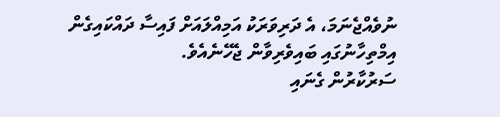ނުވެއްޖެނަމަ، އެ ދަރިވަރަކު އަމިއްލައަށް ފައިސާ ދައްކައިގެން އިމްތިހާނުގައި ބައިވެރިވާން ޖެހޭނެއެވެ.
ސަރުކާރުން ގެނައި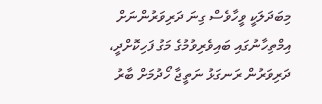މިބަދަލަކީ ވީހާވެސް ގިނަ ދަރިވަރުންނަށް އިމްތިހާނުގައި ބައިވެރިވުމުގެ މަގު ފަހިކޮށްދީ، ދަރިވަރުން ރަނގަޅު ނަތީޖާ ހޯދުމަށް ބާރު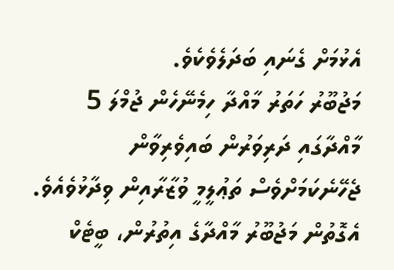އެޅުމަށް ގެނައި ބަދަލެވެކެވެ.
މަޖުބޫރު ހަތަރު މާއްދާ ހިމެނޭހެން ޖުމްލަ 5 މާއްދާގައި ދަރިވަރުން ބައިވެރިވާން ޖެހޭނެކަމަށްވެސް ތަޢުލީމީ ވުޒާރާއިން ވިދާޅުވެއެވެ. އެގޮތުން މަޖުބޫރު މާއްދާގެ އިތުރުން، ބީޓެކް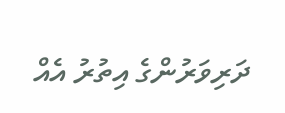ދަރިވަރުންގެ އިތުރު އެއް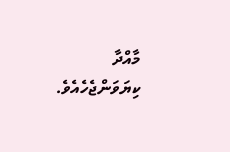މާއްދާ ކިޔަވަންޖެހެއެވެ.